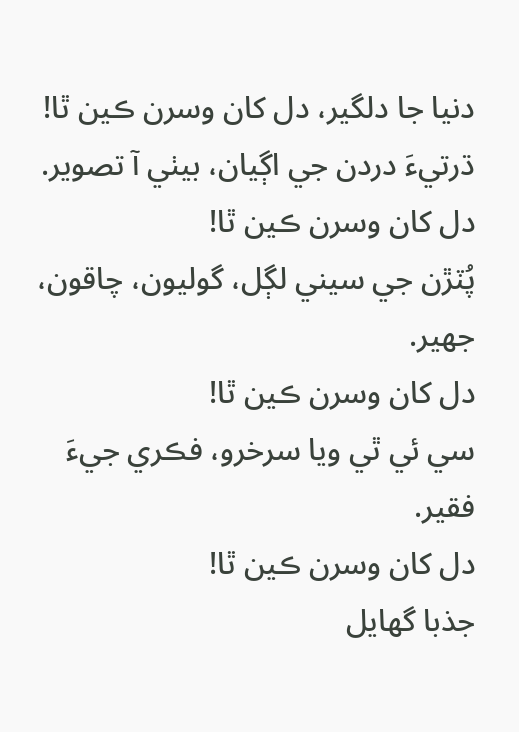دنيا جا دلگير، دل کان وسرن ڪين ٿا!
ڌرتيءَ دردن جي اڳيان، بيٺي آ تصوير.
دل کان وسرن ڪين ٿا!
پُٽڙن جي سيني لڳل، گوليون، چاقون، جهير.
دل کان وسرن ڪين ٿا!
سي ئي ٿي ويا سرخرو، فڪري جيءَ فقير.
دل کان وسرن ڪين ٿا!
جذبا گهايل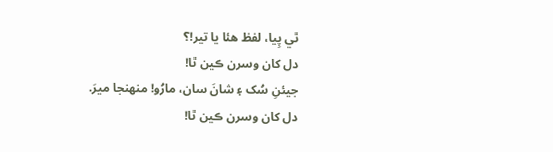ٿي پِيا، لفظ هئا يا تير!؟
دل کان وسرن ڪين ٿا!
جيئنِ سُک ۽ شانَ سان، مارُو! منهنجا ميرَ.
دل کان وسرن ڪين ٿا!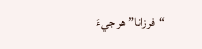“فرزانا” هر جيءَ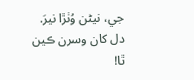جي، نيڻن وُٺڙا نيرَ.
دل کان وسرن ڪين ٿا!